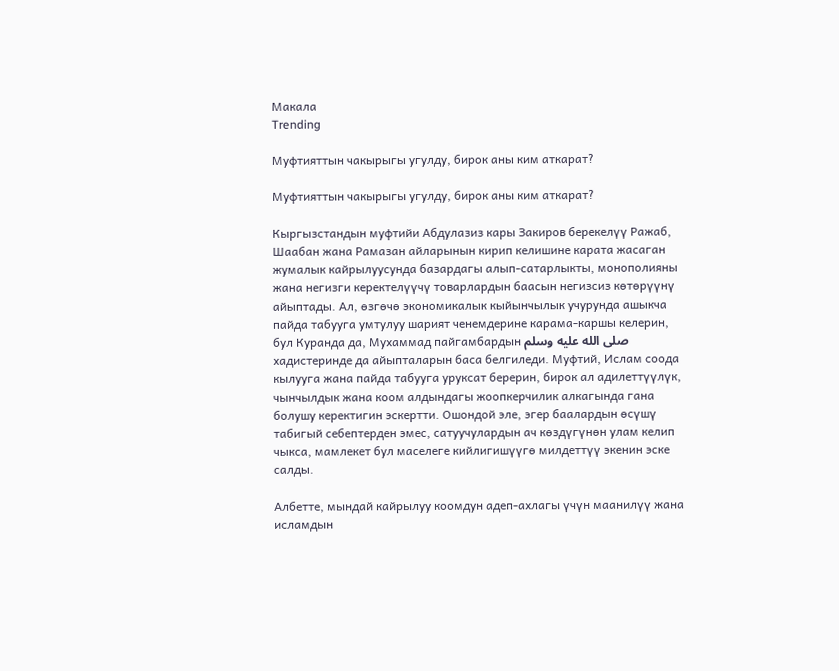Макала
Trending

Муфтияттын чакырыгы угулду, бирок аны ким аткарат?

Муфтияттын чакырыгы угулду, бирок аны ким аткарат?

Кыргызстандын муфтийи Абдулазиз кары Закиров берекелүү Ражаб, Шаабан жана Рамазан айларынын кирип келишине карата жасаган жумалык кайрылуусунда базардагы алып-сатарлыкты, монополияны жана негизги керектелүүчү товарлардын баасын негизсиз көтөрүүнү айыптады. Ал, өзгөчө экономикалык кыйынчылык учурунда ашыкча пайда табууга умтулуу шарият ченемдерине карама-каршы келерин, бул Куранда да, Мухаммад пайгамбардын صلى الله عليه وسلم хадистеринде да айыпталарын баса белгиледи. Муфтий, Ислам соода кылууга жана пайда табууга уруксат берерин, бирок ал адилеттүүлүк, чынчылдык жана коом алдындагы жоопкерчилик алкагында гана болушу керектигин эскертти. Ошондой эле, эгер баалардын өсүшү табигый себептерден эмес, сатуучулардын ач көздүгүнөн улам келип чыкса, мамлекет бул маселеге кийлигишүүгө милдеттүү экенин эске салды.

Албетте, мындай кайрылуу коомдун адеп-ахлагы үчүн маанилүү жана исламдын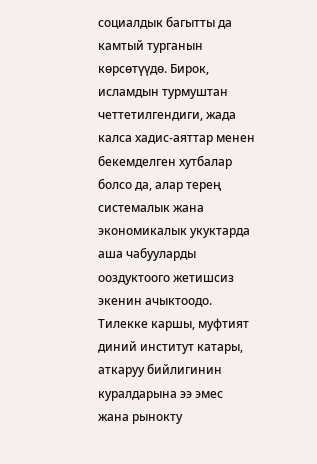социалдык багытты да камтый турганын көрсөтүүдө. Бирок, исламдын турмуштан четтетилгендиги, жада калса хадис-аяттар менен бекемделген хутбалар болсо да, алар терең системалык жана экономикалык укуктарда аша чабууларды ооздуктоого жетишсиз экенин ачыктоодо. Тилекке каршы, муфтият диний институт катары, аткаруу бийлигинин куралдарына ээ эмес жана рынокту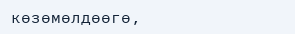көзөмөлдөөгө,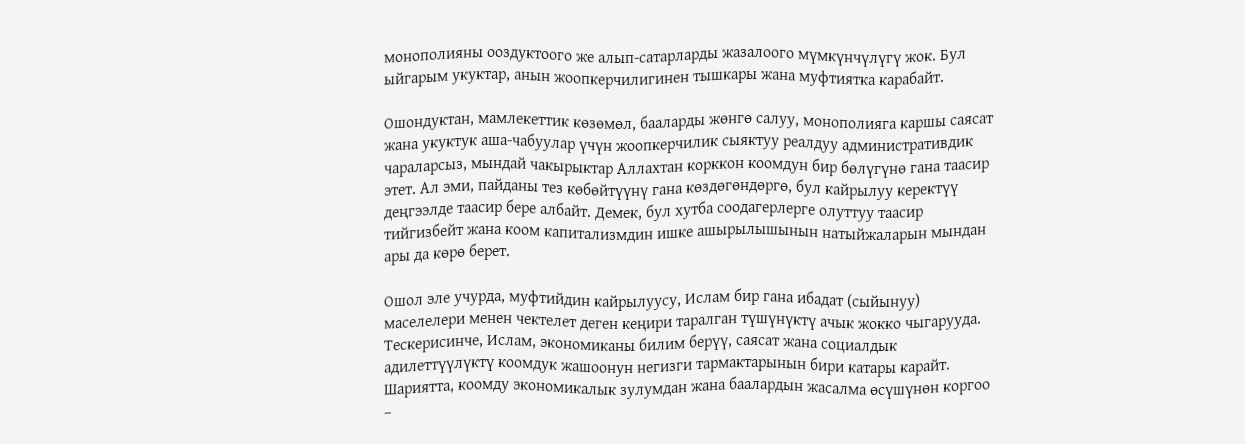монополияны ооздуктоого же алып-сатарларды жазалоого мүмкүнчүлүгү жок. Бул ыйгарым укуктар, анын жоопкерчилигинен тышкары жана муфтиятка карабайт.

Ошондуктан, мамлекеттик көзөмөл, бааларды жөнгө салуу, монополияга каршы саясат жана укуктук аша-чабуулар үчүн жоопкерчилик сыяктуу реалдуу административдик чараларсыз, мындай чакырыктар Аллахтан корккон коомдун бир бөлүгүнө гана таасир этет. Ал эми, пайданы тез көбөйтүүнү гана көздөгөндөргө, бул кайрылуу керектүү деңгээлде таасир бере албайт. Демек, бул хутба соодагерлерге олуттуу таасир тийгизбейт жана коом капитализмдин ишке ашырылышынын натыйжаларын мындан ары да көрө берет.

Ошол эле учурда, муфтийдин кайрылуусу, Ислам бир гана ибадат (сыйынуу) маселелери менен чектелет деген кеңири таралган түшүнүктү ачык жокко чыгарууда. Тескерисинче, Ислам, экономиканы билим берүү, саясат жана социалдык адилеттүүлүктү коомдук жашоонун негизги тармактарынын бири катары карайт. Шариятта, коомду экономикалык зулумдан жана баалардын жасалма өсүшүнөн коргоо –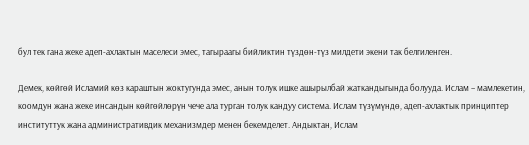бул тек гана жеке адеп-ахлактын маселеси эмес, тагыраагы бийликтин түздөн-түз милдети экени так белгиленген.

Демек, көйгөй Исламий көз караштын жоктугунда эмес, анын толук ишке ашырылбай жаткандыгында болууда. Ислам – мамлекетин, коомдун жана жеке инсандын көйгөйлөрүн чече ала турган толук кандуу система. Ислам түзүмүндө, адеп-ахлактык принциптер институттук жана административдик механизмдер менен бекемделет. Андыктан, Ислам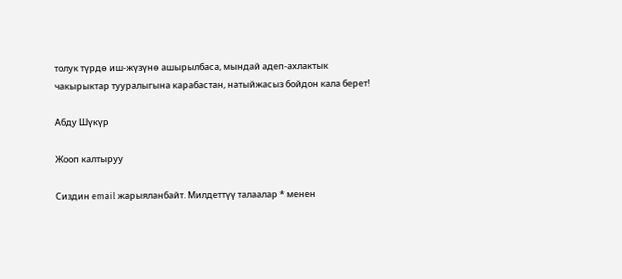толук түрдө иш-жүзүнө ашырылбаса, мындай адеп-ахлактык чакырыктар тууралыгына карабастан, натыйжасыз бойдон кала берет!

Абду Шүкүр

Жооп калтыруу

Сиздин email жарыяланбайт. Милдеттүү талаалар * менен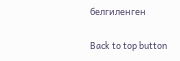белгиленген

Back to top button